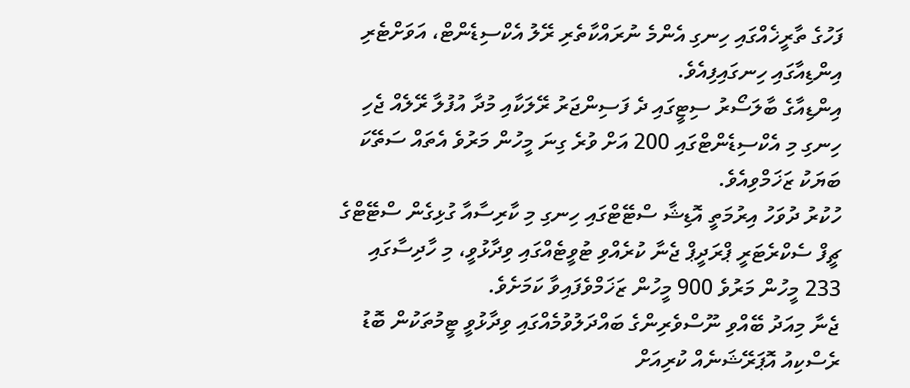ފަހުގެ ތާރީޚެއްގައި ހިނގި އެންމެ ނުރައްކާތެރި ރޭލު އެކްސިޑެންޓް، އަވަށްޓެރި އިންޑިއާގައި ހިނގައިފިއެވެ.
އިންޑިއާގެ ބާލަސޯރު ސިޓީގައި ދެ ފަސިންޖަރު ރޭލަކާއި މުދާ އުފުލާ ރޭލެއް ޖެހި ހިނގި މި އެކްސިޑެންޓްގައި 200 އަށް ވުރެ ގިނަ މީހުން މަރުވެ އެތައް ސަތޭކަ ބަޔަކު ޒަޚަމްވިއެވެ.
ހުކުރު ދުވަހު އިރުމަތީ އޮޑިޝާ ސްޓޭޓްގައި ހިނގި މި ކާރިސާއާ ގުޅިގެން ސްޓޭޓްގެ ޗީފް ސެކްރެޓަރީ ޕްރަދީޕް ޖެނާ ކުރެއްވި ޓުވީޓެއްގައި ވިދާޅުވީ، މި ހާދިސާގައި 233 މީހުން މަރުވެ 900 މީހުން ޒަޚަމްވެފައިވާ ކަމަށެވެ.
ޖެނާ މިއަދު ބޭއްވި ނޫސްވެރިންގެ ބައްދަލުވުމެއްގައި ވިދާޅުވީ ޓީމުތަކުން ބޮޑު ރެސްކިއު އޮޕަރޭޝަނެއް ކުރިއަށް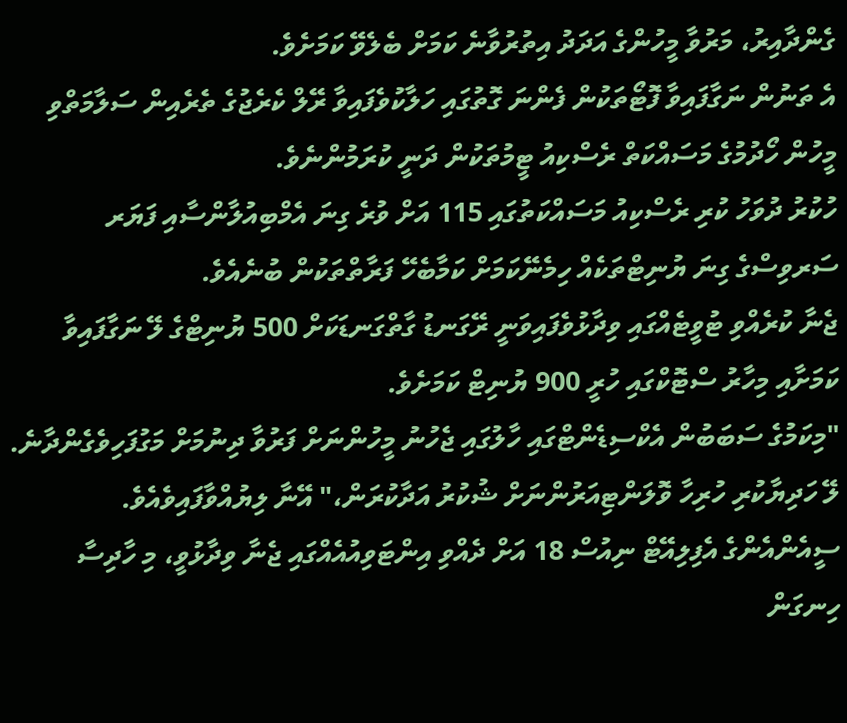ގެންދާއިރު، މަރުވާ މީހުންގެ އަދަދު އިތުރުވާނެ ކަމަށް ބެލެވޭ ކަމަށެވެ.
އެ ތަނުން ނަގާފައިވާ ފޮޓޯތަކުން ފެންނަ ގޮތުގައި ހަލާކުވެފައިވާ ރޭލް ކެރެޖުގެ ތެރެއިން ސަލާމަތްވި މީހުން ހޯދުމުގެ މަސައްކަތް ރެސްކިއު ޓީމުތަކުން ދަނީ ކުރަމުންނެވެ.
ހުކުރު ދުވަހު ކުރި ރެސްކިއު މަސައްކަތުގައި 115 އަށް ވުރެ ގިނަ އެމްބިއުލާންސާއި ފަޔަރ ސަރވިސްގެ ގިނަ ޔުނިޓްތަކެއް ހިމެނޭކަމަށް ކަމާބެހޭ ފަރާތްތަކުން ބުނެއެވެ.
ޖެނާ ކުރެއްވި ޓުވީޓެއްގައި ވިދާޅުވެފައިވަނީ ރޭގަނޑު ގާތްގަނޑަކަށް 500 ޔުނިޓްގެ ލޭ ނަގާފައިވާ ކަމަށާއި މިހާރު ސްޓޮކްގައި ހުރީ 900 ޔުނިޓް ކަމަށެވެ.
"މިކަމުގެ ސަބަބުން އެކްސިޑެންޓްގައި ހާލުގައި ޖެހުނު މީހުންނަށް ފަރުވާ ދިނުމަށް މަގުފަހިވެގެންދާނެ. ލޭ ހަދިޔާކުރި ހުރިހާ ވޮލަންޓިއަރުންނަށް ޝުކުރު އަދާކުރަން،" އޭނާ ލިޔުއްވާފައިވެއެވެ.
ސީއެންއެންގެ އެފިލިއޭޓް ނިއުސް 18 އަށް ދެއްވި އިންޓަވިއުއެއްގައި ޖެނާ ވިދާޅުވީ، މި ހާދިސާ ހިނގަން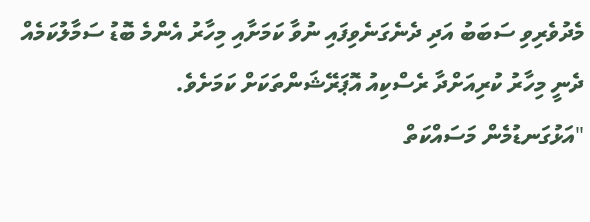މެދުވެރިވި ސަބަބު އަދި ދެނެގަނެވިފައި ނުވާ ކަމަށާއި މިހާރު އެންމެ ބޮޑު ސަމާލުކަމެއް ދެނީ މިހާރު ކުރިއަށްދާ ރެސްކިއު އޮޕަރޭޝަންތަކަށް ކަމަށެވެ.
"އަޅުގަނޑުމެން މަސައްކަތް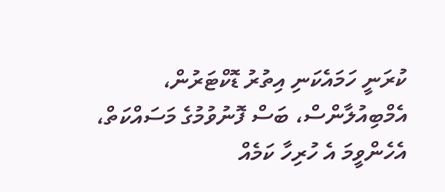ކުރަނީ ހަމައެކަނި އިތުރު ޑޮކްޓަރުން، އެމްބިއުލާންސް، ބަސް ފޮނުވުމުގެ މަސައްކަތް، އެހެންވީމަ އެ ހުރިހާ ކަމެއް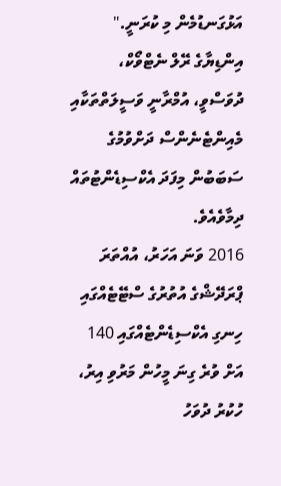އަޅުގަނޑުމެން މި ކުރަނީ."
އިންޑިޔާގެ ރޭލް ނެޓްވޯކް، ދުވަސްވީ، އުމްރާނީ ވަސީލަތްތަކާއި މެއިންޓެނެންސް ދަށްވުމުގެ ސަބަބުން މިފަދަ އެކްސިޑެންޓުތައް ދިމާވެއެވެ.
2016 ވަނަ އަހަރު، އުއްތަރަ ޕްރަދޭޝްގެ އުތުރުގެ ސްޓޭޓެއްގައި ހިނގި އެކްސިޑެންޓެއްގައި 140 އަށް ވުރެ ގިނަ މީހުން މަރުވި އިރު، ހުކުރު ދުވަހު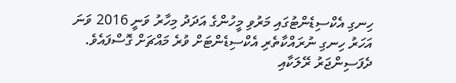ހިނގި އެކްސިޑެންޓުގައި މަރުވި މީހުންގެ އަދަދު މިހާރު ވަނީ 2016 ވަނަ އަހަރު ހިނގި ނުރައްކާތެރި އެކްސިޑެންޓަށް ވުރެ މައްޗަށް ގޮސްފައެވެ.
ދެފަސިންޖަރު ރޭލަކާއި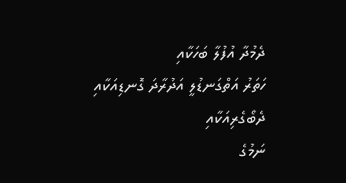ދެމުދާ އުފުލާ ބަހަކާއި
ހަތަރު އަތްގަނޑުލީ އަދުރާދަ ގޮނޑިއަކާއި
ދެބޯގެރިއަކާއި
ނަމުގެ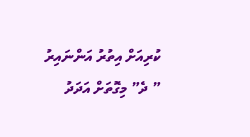ކުރިއަށް އިތުރު އަންނައިރު ” ދެ” މިގޮތަށް އަދަދު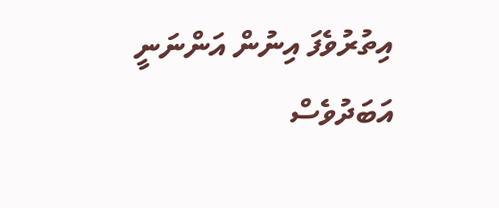އިތުރުވެފަ އިނުން އަންނަނީ އަބަދުވެސް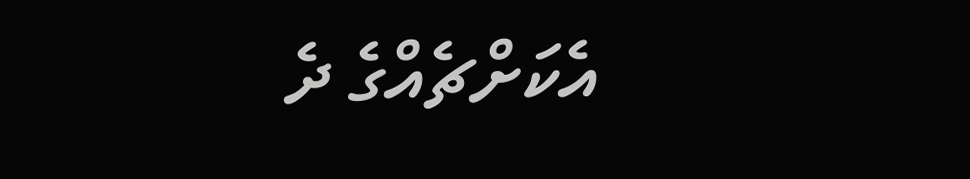އެކަށްޗެއްގެ ދެ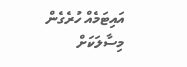އައިޓަމެއް ހުރެގެން
މިސާލަކަށް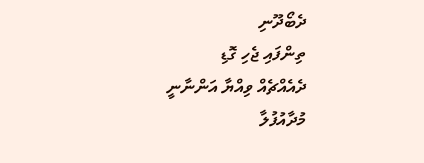ދެބޯދޫނި
ތިންފައި ޖެހި ގޮޑި
ދެއެއްޗެއް ވިއްޔާ އަންނާނީ
މުދާއުފުލާ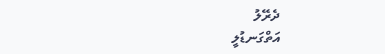ދެރޭލު
އަތްގަނޑުލީ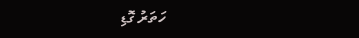ހަތަރު ގޮޑި